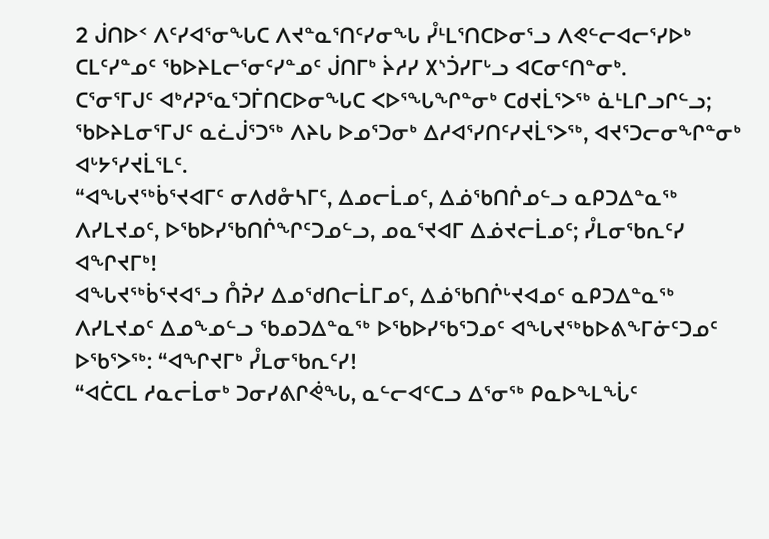2 ᒎᑎᐅᑉ ᐱᑦᓯᐊᕐᓂᖓᑕ ᐱᔪᓐᓇᕐᑎᑦᓯᓂᖓ ᓮᒻᒪᕐᑎᑕᐅᓂᕐᓗ ᐱᕙᓪᓕᐊᓕᕐᓯᐅᒃ ᑕᒪᑦᓯᓐᓄᑦ ᖃᐅᔨᒪᓕᕐᓂᑦᓯᓐᓄᑦ ᒎᑎᒥᒃ ᔩᓱᓯ ᙭ᔅᑑᓯᒥᒡᓗ ᐊᑕᓂᑦᑎᓐᓂᒃ.
ᑕᕐᓂᕐᒥᒍᑦ ᐊᒃᓱᕈᕐᓇᕐᑐᒦᑎᑕᐅᓂᖓᑕ ᐸᐅᕐᖓᖏᓐᓂᒃ ᑕᑯᔪᒫᕐᐳᖅ ᓈᒻᒪᒋᓗᒋᓪᓗ; ᖃᐅᔨᒪᓂᕐᒥᒍᑦ ᓇᓛᒎᕐᑐᖅ ᐱᔨᒐ ᐅᓄᕐᑐᓂᒃ ᐃᓱᐊᕐᓯᑎᑦᓯᔪᒫᕐᐳᖅ, ᐊᔪᕐᑐᓕᓂᖏᓐᓂᒃ ᐊᒡᔭᕐᓯᔪᒫᕐᒪᑦ.
“ᐊᖓᔪᖅᑳᕐᔪᐊᒥᑦ ᓂᐱᑯᓁᓴᒥᑦ, ᐃᓄᓕᒫᓄᑦ, ᐃᓅᖃᑎᒌᓄᓪᓗ ᓇᑭᑐᐃᓐᓇᖅ ᐱᓯᒪᔪᓄᑦ, ᐅᖃᐅᓯᖃᑎᒌᖏᑦᑐᓄᓪᓗ, ᓄᓇᕐᔪᐊᒥ ᐃᓅᔪᓕᒫᓄᑦ; ᓮᒪᓂᖃᕆᑦᓯ ᐊᖏᔪᒥᒃ!
ᐊᖓᔪᖅᑳᕐᔪᐊᕐᓗ ᑍᕉᓯ ᐃᓄᖁᑎᓕᒫᒥᓄᑦ, ᐃᓅᖃᑎᒌᒡᔪᐊᓄᑦ ᓇᑭᑐᐃᓐᓇᖅ ᐱᓯᒪᔪᓄᑦ ᐃᓄᖕᓄᓪᓗ ᖃᓄᑐᐃᓐᓇᖅ ᐅᖃᐅᓯᖃᕐᑐᓄᑦ ᐊᖓᔪᖅᑲᐅᕕᖕᒥᓃᑦᑐᓄᑦ ᐅᖃᕐᐳᖅ: “ᐊᖏᔪᒥᒃ ᓮᒪᓂᖃᕆᑦᓯ!
“ᐊᑖᑕᒪ ᓱᓇᓕᒫᓂᒃ ᑐᓂᓯᕕᒋᕚᖓ, ᓇᓪᓕᐊᑦᑕᓗ ᐃᕐᓂᖅ ᑭᓇᐅᖕᒪᖔᑦ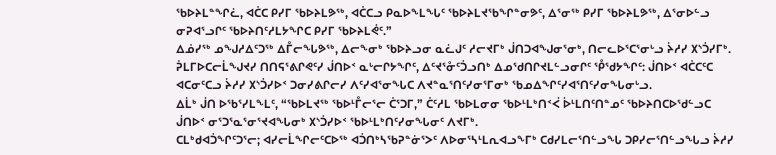ᖃᐅᔨᒪᓐᖏᓛ, ᐊᑖᑕ ᑭᓯᒥ ᖃᐅᔨᒪᕗᖅ, ᐊᑖᑕᓗ ᑭᓇᐅᖕᒪᖓᑦ ᖃᐅᔨᒪᔪᖃᖏᓐᓂᕗᑦ, ᐃᕐᓂᖅ ᑭᓯᒥ ᖃᐅᔨᒪᕗᖅ, ᐃᕐᓂᐅᓪᓗ ᓂᕈᐊᕐᓗᒋᑦ ᖃᐅᔨᑎᑦᓱᒪᔭᖏᑕ ᑭᓯᒥ ᖃᐅᔨᒪᕚᑦ.”
ᐃᓅᓯᖅ ᓄᖑᓱᐃᑦᑐᖅ ᐃᒤᓕᖓᕗᖅ, ᐃᓕᖕᓂᒃ ᖃᐅᔨᓗᓂ ᓇᓛᒍᑦ ᓱᓕᔪᒥᒃ ᒎᑎᑐᐊᖑᓂᕐᓂᒃ, ᑎᓕᓚᐅᕐᑕᕐᓂᒡᓗ ᔩᓱᓯ ᙭ᔅᑑᓯᒥᒃ.
ᕉᒪᒥᐅᑕᓕᒫᖑᔪᓯ ᑎᑎᕋᕐᕕᒋᕙᑦᓯ ᒎᑎᐅᑉ ᓇᒡᓕᒋᔭᖏᑦ, ᐃᑦᔪᕐᓁᑦᑑᓗᑎᒃ ᐃᓄᖁᑎᒋᔪᒪᓪᓗᓂᒋᑦ ᕾᖁᔭᖏᑦ: ᒎᑎᐅᑉ ᐊᑖᑕᑦᑕ ᐊᑕᓂᑦᑕᓗ ᔩᓱᓯ ᙭ᔅᑑᓯᐅᑉ ᑐᓂᓯᕕᒋᓕᓯ ᐱᑦᓯᐊᕐᓂᖓᑕ ᐱᔪᓐᓇᕐᑎᑦᓯᓂᕐᒥᓂᒃ ᖃᓄᐃᖏᑦᓯᐊᕐᑎᑦᓯᓂᖓᓂᒡᓗ.
ᐃᒫᒃ ᒎᑎ ᐅᖃᕐᓯᒪᖕᒪᑦ, “ᖃᐅᒪᔪᖅ ᖃᐅᒻᒤᓕᕐᓕ ᑖᕐᑐᒥ,” ᑖᑦᓱᒪ ᖃᐅᒪᓂᓂ ᖃᐅᒻᒪᒃᑎᑉᐹ ᐆᒻᒪᑎᑦᑎᓐᓄᑦ ᖃᐅᔨᑎᑕᐅᖁᓪᓗᑕ ᒎᑎᐅᑉ ᓂᕐᑐᕐᓇᕐᓂᕐᔪᐊᖓᓂᒃ ᙭ᔅᑑᓯᐅᑉ ᖃᐅᒻᒪᒃᑎᑦᓯᓂᖓᓂᑦ ᐱᔪᒥᒃ.
ᑕᒪᒃᑯᐊᑑᖏᑦᑐᕐᓕ; ᐊᓯᓕᒫᖏᓕᑦᑕᐅᖅ ᐊᑑᑎᒃᓴᖃᕈᓐᓃᕐᐳᑦ ᐱᐅᓂᕐᓴᒻᒪᕆᐊᓗᖕᒥᒃ ᑕᑯᓯᒪᓕᕐᑎᓪᓗᖓ ᑐᑭᓯᓕᕐᑎᓪᓗᖓᓗ ᔩᓱᓯ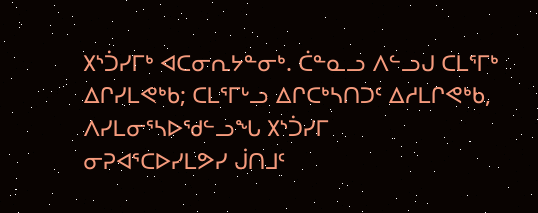᙭ᔅᑑᓯᒥᒃ ᐊᑕᓂᕆᔭᓐᓂᒃ. ᑖᓐᓇᓗ ᐱᓪᓗᒍ ᑕᒪᕐᒥᒃ ᐃᒋᓯᒪᕙᒃᑲ; ᑕᒪᕐᒥᒡᓗ ᐃᒋᑕᒃᓴᑎᑐᑦ ᐃᓱᒪᒋᕙᒃᑲ, ᐱᓯᒪᓂᕐᓴᐅᖁᓪᓗᖓ ᙭ᔅᑑᓯᒥ
ᓂᕈᐊᕐᑕᐅᓯᒪᕗᓯ ᒎᑎᒧᑦ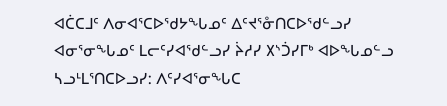ᐊᑖᑕᒧᑦ ᐱᓂᐊᕐᑕᐅᖁᔭᖓᓄᑦ ᐃᑦᔪᕐᓁᑎᑕᐅᖁᓪᓗᓯ ᐊᓂᕐᓂᖓᓄᑦ ᒪᓕᑦᓯᐊᖁᓪᓗᓯ ᔩᓱᓯ ᙭ᔅᑑᓯᒥᒃ ᐊᐅᖓᓄᓪᓗ ᓴᓗᒻᒪᕐᑎᑕᐅᓗᓯ: ᐱᑦᓯᐊᕐᓂᖓᑕ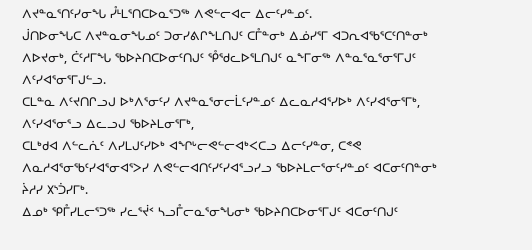ᐱᔪᓐᓇᕐᑎᑦᓯᓂᖓ ᓮᒻᒪᕐᑎᑕᐅᓇᕐᑐᖅ ᐱᕙᓪᓕᐊᓕ ᐃᓕᑦᓯᓐᓄᑦ.
ᒎᑎᐅᓂᖓᑕ ᐱᔪᓐᓇᓂᖓᓄᑦ ᑐᓂᓯᕕᒋᖕᒪᑎᒍᑦ ᑕᒤᓐᓂᒃ ᐃᓅᓯᕐᒥ ᐊᑐᕆᐊᖃᕐᑕᑦᑎᓐᓂᒃ ᐱᐅᔪᓂᒃ, ᑖᑦᓱᒥᖓ ᖃᐅᔨᑎᑕᐅᓂᑦᑎᒍᑦ ᕾᖁᓚᐅᕐᒪᑎᒍᑦ ᓇᖕᒥᓂᖅ ᐱᓐᓇᕐᓇᕐᓂᕐᒥᒍᑦ ᐱᑦᓯᐊᕐᓂᕐᒥᒍᓪᓗ.
ᑕᒪᓐᓇ ᐱᑦᔪᑎᒋᓗᒍ ᐅᒃᐱᕐᓂᑦᓯ ᐱᔪᓐᓇᕐᓂᓕᒫᑦᓯᓐᓄᑦ ᐃᓚᓇᓱᐊᕐᓯᐅᒃ ᐱᑦᓯᐊᕐᓂᕐᒥᒃ, ᐱᑦᓯᐊᕐᓂᕐᓗ ᐃᓚᓗᒍ ᖃᐅᔨᒪᓂᕐᒥᒃ,
ᑕᒪᒃᑯᐊ ᐱᓪᓚᕇᑦ ᐱᓯᒪᒍᑦᓯᐅᒃ ᐊᖏᒡᓕᕙᓪᓕᐊᒃᐸᑕᓗ ᐃᓕᑦᓯᓐᓂ, ᑕᕝᕙ ᐱᓇᓱᐊᕐᓂᖃᑦᓯᐊᕐᓂᐊᕐᐳᓯ ᐱᕙᓪᓕᐊᑎᑦᓯᑦᓯᐊᕐᓗᓯᓗ ᖃᐅᔨᒪᓕᕐᓂᑦᓯᓐᓄᑦ ᐊᑕᓂᑦᑎᓐᓂᒃ ᔩᓱᓯ ᙭ᔅᑑᓯᒥᒃ.
ᐃᓄᒃ ᕿᒤᓯᒪᓕᕐᑐᖅ ᓯᓚᕐᔫᑉ ᓴᓗᒤᓕᓇᕐᓂᖓᓂᒃ ᖃᐅᔨᑎᑕᐅᓂᕐᒥᒍᑦ ᐊᑕᓂᑦᑎᒍᑦ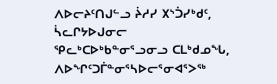ᐱᐅᓕᔨᑦᑎᒍᓪᓗ ᔩᓱᓯ ᙭ᔅᑑᓯᒃᑯᑦ, ᓵᓚᒋᔭᐅᒍᓂᓕ ᕿᓚᒃᑕᐅᒃᑲᓐᓂᕐᓗᓂᓗ ᑕᒪᒃᑯᓄᖓ, ᐱᐅᖏᑦᑐᒦᓐᓂᕐᓴᐅᓕᕐᓂᐊᕐᐳᖅ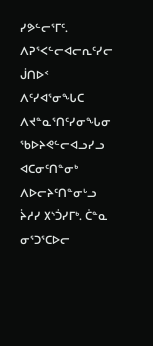ᓯᕗᓪᓕᕐᒥᑦ.
ᐱᕈᕐᐸᓪᓕᐊᓕᕆᑦᓯᓕ ᒎᑎᐅᑉ ᐱᑦᓯᐊᕐᓂᖓᑕ ᐱᔪᓐᓇᕐᑎᑦᓯᓂᖓᓂ ᖃᐅᔨᕙᓪᓕᐊᓗᓯᓗ ᐊᑕᓂᑦᑎᓐᓂᒃ ᐱᐅᓕᔨᑦᑎᓐᓂᒡᓗ ᔩᓱᓯ ᙭ᔅᑑᓯᒥᒃ. ᑖᓐᓇ ᓂᕐᑐᕐᑕᐅᓕ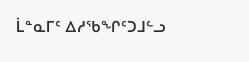ᒫᓐᓇᒥᑦ ᐃᓱᖃᖏᑦᑐᒧᓪᓗ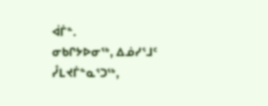ᐋᒦᓐ.
ᓂᑲᒋᔭᐅᓂᖅ, ᐃᓅᓯᕐᒧᑦ ᓮᒪᔪᒦᓐᓇᕐᑐᖅ,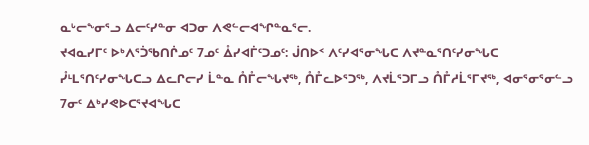ᓇᒡᓕᖕᓂᕐᓗ ᐃᓕᑦᓯᓐᓂ ᐊᑐᓂ ᐱᕙᓪᓕᐊᖏᓐᓇᕐᓕ.
ᔪᐊᓇᓯᒥᑦ ᐅᒃᐱᕐᑑᖃᑎᒌᓄᑦ 7ᓄᑦ ᐂᓯᐊᒦᑦᑐᓄᑦ: ᒎᑎᐅᑉ ᐱᑦᓯᐊᕐᓂᖓᑕ ᐱᔪᓐᓇᕐᑎᑦᓯᓂᖓᑕ ᓮᒻᒪᕐᑎᑦᓯᓂᖓᑕᓗ ᐃᓚᒋᓕᓯ ᒫᓐᓇ ᑍᒤᓕᖓᔪᖅ, ᑍᒤᓚᐅᕐᑐᖅ, ᐱᔪᒫᕐᑐᒥᓗ ᑍᒤᓱᒫᕐᒥᔪᖅ, ᐊᓂᕐᓂᕐᓂᓪᓗ 7ᓂᑦ ᐃᒃᓯᕙᐅᑕᕐᔪᐊᖓᑕ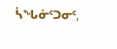ᓵᖓᓃᑦᑐᓂᑦ,